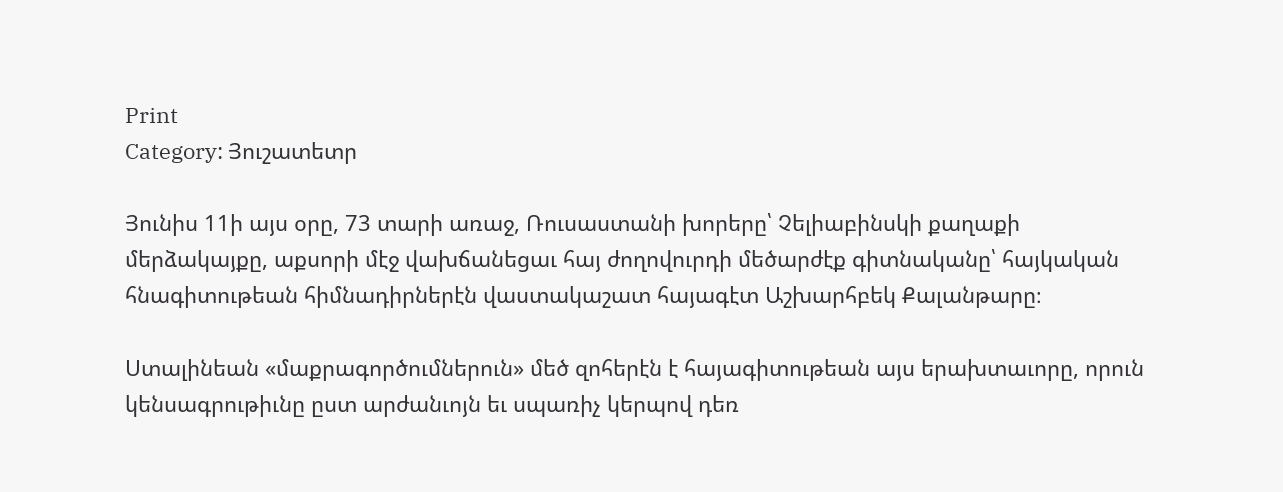Print
Category: Յուշատետր

Յունիս 11ի այս օրը, 73 տարի առաջ, Ռուսաստանի խորերը՝ Չելիաբինսկի քաղաքի մերձակայքը, աքսորի մէջ վախճանեցաւ հայ ժողովուրդի մեծարժէք գիտնականը՝ հայկական հնագիտութեան հիմնադիրներէն վաստակաշատ հայագէտ Աշխարհբեկ Քալանթարը։

Ստալինեան «մաքրագործումներուն» մեծ զոհերէն է հայագիտութեան այս երախտաւորը, որուն կենսագրութիւնը ըստ արժանւոյն եւ սպառիչ կերպով դեռ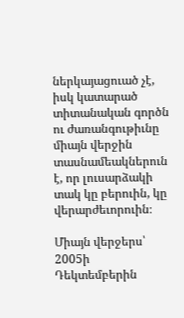ներկայացուած չէ, իսկ կատարած տիտանական գործն ու ժառանգութիւնը միայն վերջին տասնամեակներուն է, որ լուսարձակի տակ կը բերուին, կը վերարժեւորուին։

Միայն վերջերս՝ 2005ի Դեկտեմբերին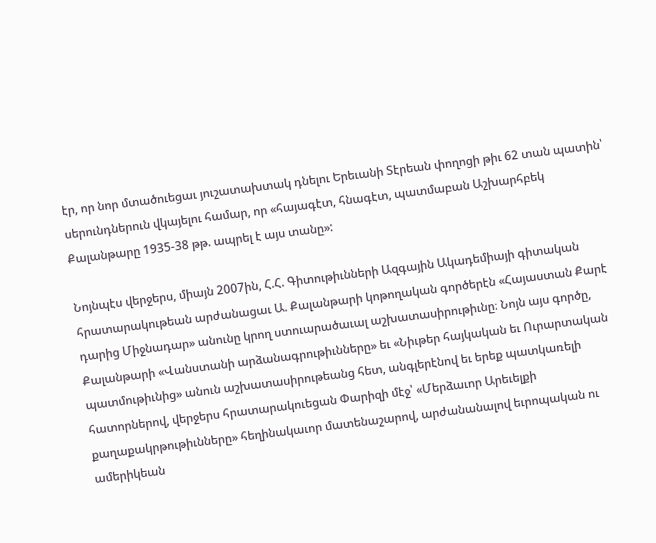էր, որ նոր մտածուեցաւ յուշատախտակ դնելու Երեւանի Տէրեան փողոցի թիւ 62 տան պատին՝ սերունդներուն վկայելու համար, որ «հայագէտ, հնագէտ, պատմաբան Աշխարհբեկ Քալանթարը 1935-38 թթ. ապրել է այս տանը»:

Նոյնպէս վերջերս, միայն 2007ին, Հ.Հ. Գիտութիւնների Ազգային Ակադեմիայի գիտական հրատարակութեան արժանացաւ Ա. Քալանթարի կոթողական գործերէն «Հայաստան Քարէ դարից Միջնադար» անունը կրող ստուարածաւալ աշխատասիրութիւնը։ Նոյն այս գործը, Քալանթարի «Վանստանի արձանագրութիւնները» եւ «Նիւթեր հայկական եւ Ուրարտական պատմութիւնից» անուն աշխատասիրութեանց հետ, անգլերէնով եւ երեք պատկառելի հատորներով, վերջերս հրատարակուեցան Փարիզի մէջ՝ «Մերձաւոր Արեւելքի քաղաքակրթութիւնները» հեղինակաւոր մատենաշարով, արժանանալով եւրոպական ու ամերիկեան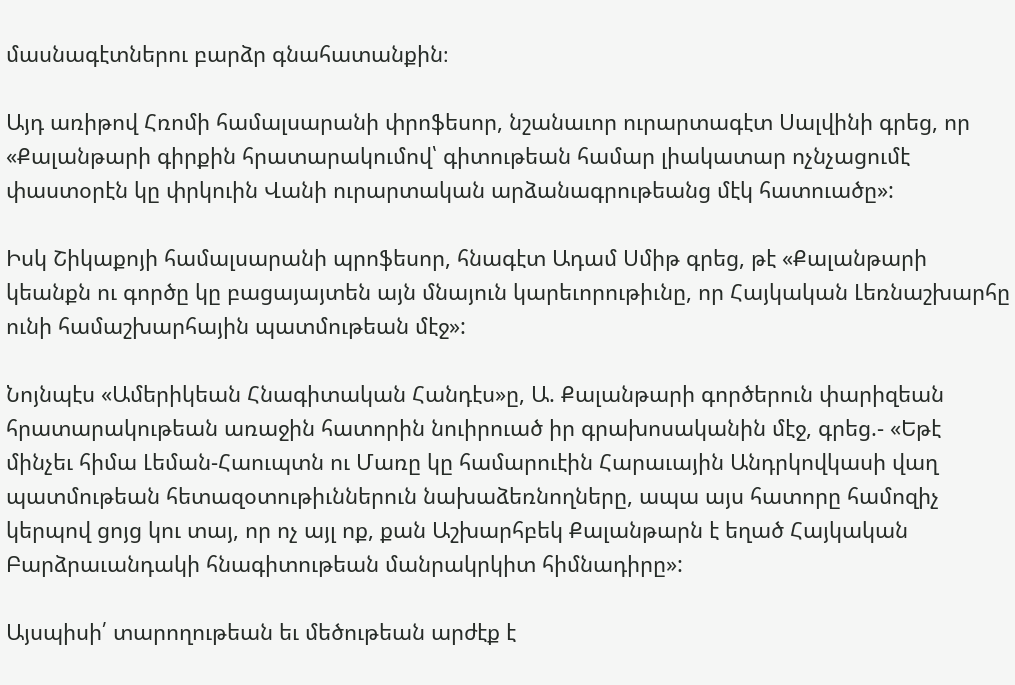մասնագէտներու բարձր գնահատանքին։

Այդ առիթով Հռոմի համալսարանի փրոֆեսոր, նշանաւոր ուրարտագէտ Սալվինի գրեց, որ «Քալանթարի գիրքին հրատարակումով՝ գիտութեան համար լիակատար ոչնչացումէ փաստօրէն կը փրկուին Վանի ուրարտական արձանագրութեանց մէկ հատուածը»:

Իսկ Շիկաքոյի համալսարանի պրոֆեսոր, հնագէտ Ադամ Սմիթ գրեց, թէ «Քալանթարի կեանքն ու գործը կը բացայայտեն այն մնայուն կարեւորութիւնը, որ Հայկական Լեռնաշխարհը ունի համաշխարհային պատմութեան մէջ»:

Նոյնպէս «Ամերիկեան Հնագիտական Հանդէս»ը, Ա. Քալանթարի գործերուն փարիզեան հրատարակութեան առաջին հատորին նուիրուած իր գրախոսականին մէջ, գրեց.- «Եթէ մինչեւ հիմա Լեման-Հաուպտն ու Մառը կը համարուէին Հարաւային Անդրկովկասի վաղ պատմութեան հետազօտութիւններուն նախաձեռնողները, ապա այս հատորը համոզիչ կերպով ցոյց կու տայ, որ ոչ այլ ոք, քան Աշխարհբեկ Քալանթարն է եղած Հայկական Բարձրաւանդակի հնագիտութեան մանրակրկիտ հիմնադիրը»:

Այսպիսի՛ տարողութեան եւ մեծութեան արժէք է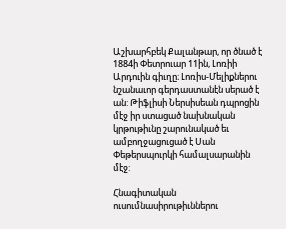Աշխարհբեկ Քալանթար, որ ծնած է 1884ի Փետրուար 11ին, Լոռիի Արդուին գիւղը։ Լոռիս-Մելիքներու նշանաւոր գերդաստանէն սերած է ան: Թիֆլիսի Ներսիսեան դպրոցին մէջ իր ստացած նախնական կրթութիւնը շարունակած եւ ամբողջացուցած է Սան Փեթերսպուրկի համալսարանին մէջ:

Հնագիտական ուսումնասիրութիւններու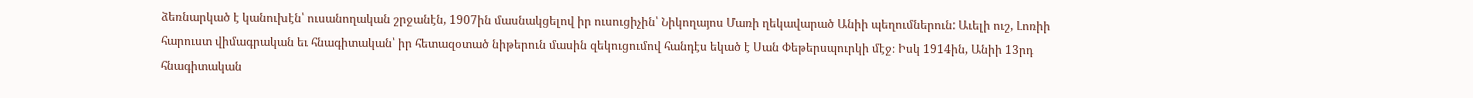ձեռնարկած է կանուխէն՝ ուսանողական շրջանէն, 1907ին մասնակցելով իր ուսուցիչին՝ Նիկողայոս Մառի ղեկավարած Անիի պեղումներուն: Աւելի ուշ, Լոռիի հարուստ վիմագրական եւ հնագիտական՝ իր հետազօտած նիթերուն մասին զեկուցումով հանդէս եկած է Սան Փեթերսպուրկի մէջ։ Իսկ 1914ին, Անիի 13րդ հնագիտական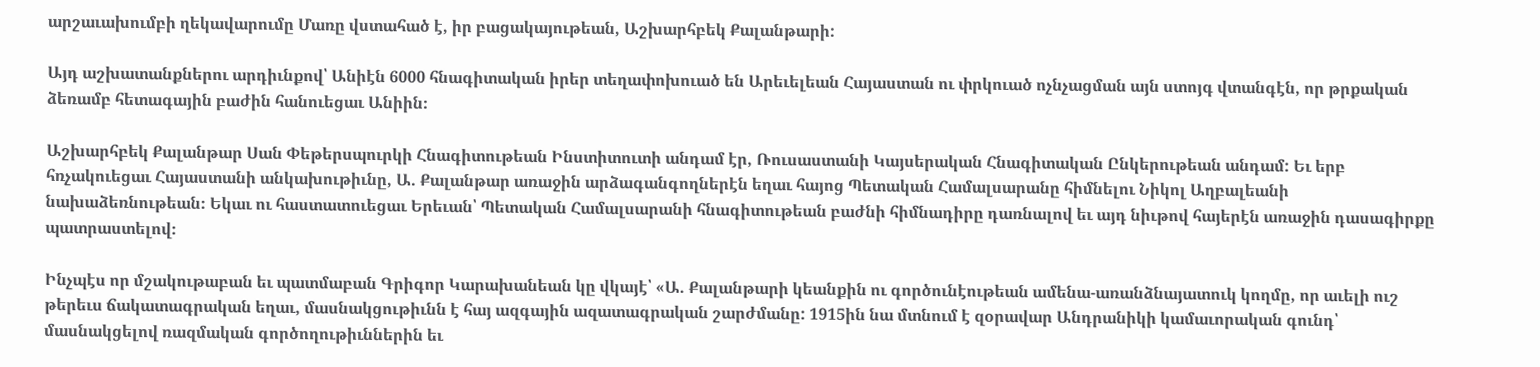արշաւախումբի ղեկավարումը Մառը վստահած է, իր բացակայութեան, Աշխարհբեկ Քալանթարի:

Այդ աշխատանքներու արդիւնքով՝ Անիէն 6000 հնագիտական իրեր տեղափոխուած են Արեւելեան Հայաստան ու փրկուած ոչնչացման այն ստոյգ վտանգէն, որ թրքական ձեռամբ հետագային բաժին հանուեցաւ Անիին։

Աշխարհբեկ Քալանթար Սան Փեթերսպուրկի Հնագիտութեան Ինստիտուտի անդամ էր, Ռուսաստանի Կայսերական Հնագիտական Ընկերութեան անդամ: Եւ երբ հռչակուեցաւ Հայաստանի անկախութիւնը, Ա. Քալանթար առաջին արձագանգողներէն եղաւ հայոց Պետական Համալսարանը հիմնելու Նիկոլ Աղբալեանի նախաձեռնութեան։ Եկաւ ու հաստատուեցաւ Երեւան՝ Պետական Համալսարանի հնագիտութեան բաժնի հիմնադիրը դառնալով եւ այդ նիւթով հայերէն առաջին դասագիրքը պատրաստելով։

Ինչպէս որ մշակութաբան եւ պատմաբան Գրիգոր Կարախանեան կը վկայէ՝ «Ա. Քալանթարի կեանքին ու գործունէութեան ամենա-առանձնայատուկ կողմը, որ աւելի ուշ թերեւս ճակատագրական եղաւ, մասնակցութիւնն է հայ ազգային ազատագրական շարժմանը: 1915ին նա մտնում է զօրավար Անդրանիկի կամաւորական գունդ՝ մասնակցելով ռազմական գործողութիւններին եւ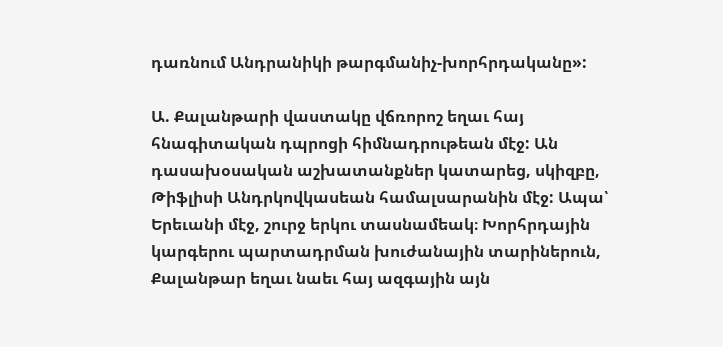դառնում Անդրանիկի թարգմանիչ-խորհրդականը»:

Ա. Քալանթարի վաստակը վճռորոշ եղաւ հայ հնագիտական դպրոցի հիմնադրութեան մէջ: Ան դասախօսական աշխատանքներ կատարեց, սկիզբը, Թիֆլիսի Անդրկովկասեան համալսարանին մէջ: Ապա՝ Երեւանի մէջ, շուրջ երկու տասնամեակ։ Խորհրդային կարգերու պարտադրման խուժանային տարիներուն, Քալանթար եղաւ նաեւ հայ ազգային այն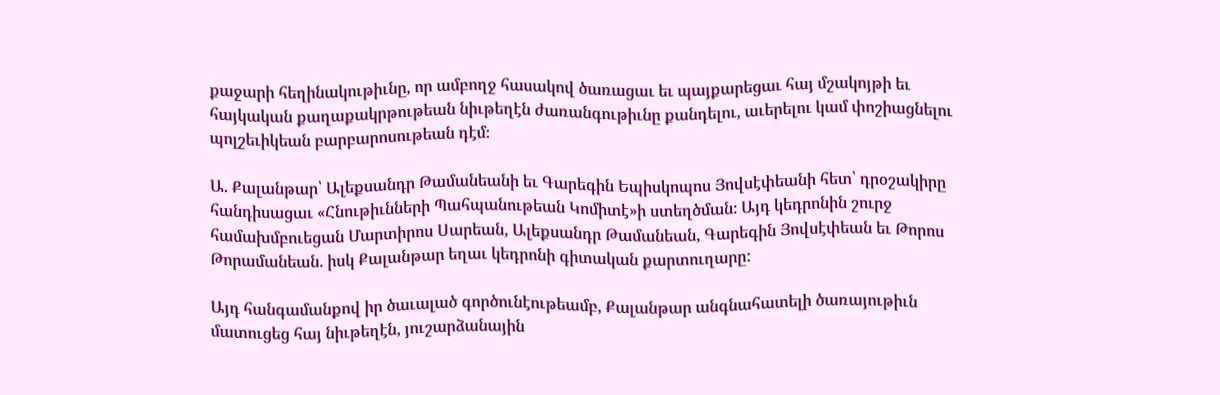քաջարի հեղինակութիւնը, որ ամբողջ հասակով ծառացաւ եւ պայքարեցաւ հայ մշակոյթի եւ հայկական քաղաքակրթութեան նիւթեղէն ժառանգութիւնը քանդելու, աւերելու կամ փոշիացնելու պոլշեւիկեան բարբարոսութեան դէմ։

Ա. Քալանթար՝ Ալեքսանդր Թամանեանի եւ Գարեգին Եպիսկոպոս Յովսէփեանի հետ՝ դրօշակիրը հանդիսացաւ «Հնութիւնների Պահպանութեան Կոմիտէ»ի ստեղծման։ Այդ կեդրոնին շուրջ համախմբուեցան Մարտիրոս Սարեան, Ալեքսանդր Թամանեան, Գարեգին Յովսէփեան եւ Թորոս Թորամանեան. իսկ Քալանթար եղաւ կեդրոնի գիտական քարտուղարը:

Այդ հանգամանքով իր ծաւալած գործունէութեամբ, Քալանթար անգնահատելի ծառայութիւն մատուցեց հայ նիւթեղէն, յուշարձանային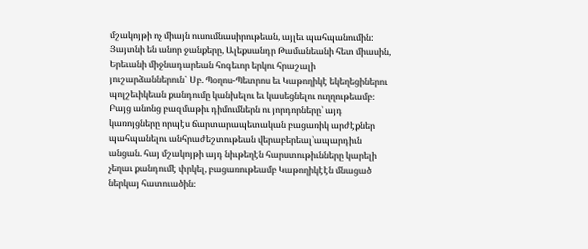մշակոյթի ոչ միայն ուսումնասիրութեան, այլեւ պահպանումին: Յայտնի են անոր ջանքերը, Ալեքսանդր Թամանեանի հետ միասին, Երեւանի միջնադարեան հոգեւոր երկու հրաշալի յուշարձաններուն` Սբ. Պօղոս-Պետրոս եւ Կաթողիկէ եկեղեցիներու պոլշեւիկեան քանդումը կանխելու եւ կասեցնելու ուղղութեամբ։ Բայց անոնց բազմաթիւ դիմումներն ու յորդորները՝ այդ կառոյցները որպէս ճարտարապետական բացառիկ արժէքներ պահպանելու անհրաժեշտութեան վերաբերեալ՝ապարդիւն անցան. հայ մշակոյթի այդ նիւթեղէն հարստութիւնները կարելի չեղաւ քանդումէ փրկել, բացառութեամբ Կաթողիկէէն մնացած ներկայ հատուածին։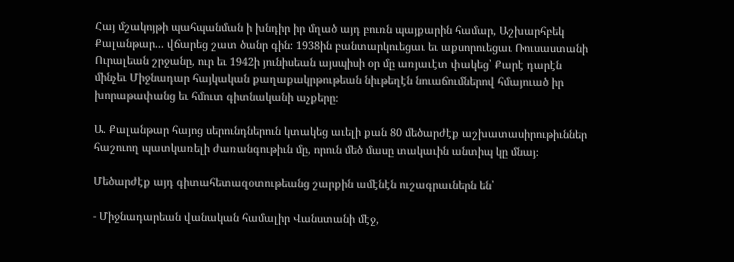Հայ մշակոյթի պահպանման ի խնդիր իր մղած այդ բուռն պայքարին համար, Աշխարհբեկ Քալանթար... վճարեց շատ ծանր գին։ 1938ին բանտարկուեցաւ եւ աքսորուեցաւ Ռուսաստանի Ուրալեան շրջանը, ուր եւ 1942ի յունիսեան այսպիսի օր մը առյաւէտ փակեց՝ Քարէ դարէն մինչեւ Միջնադար հայկական քաղաքակրթութեան նիւթեղէն նուաճումներով հմայուած իր խորաթափանց եւ հմուտ գիտնականի աչքերը։

Ա. Քալանթար հայոց սերունդներուն կտակեց աւելի քան 80 մեծարժէք աշխատասիրութիւններ հաշուող պատկառելի ժառանգութիւն մը, որուն մեծ մասը տակաւին անտիպ կը մնայ։

Մեծարժէք այդ գիտահետազօտութեանց շարքին ամէնէն ուշագրաւներն են՝

- Միջնադարեան վանական համալիր Վանստանի մէջ,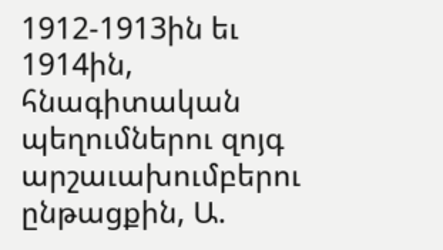1912-1913ին եւ 1914ին, հնագիտական պեղումներու զոյգ արշաւախումբերու ընթացքին, Ա.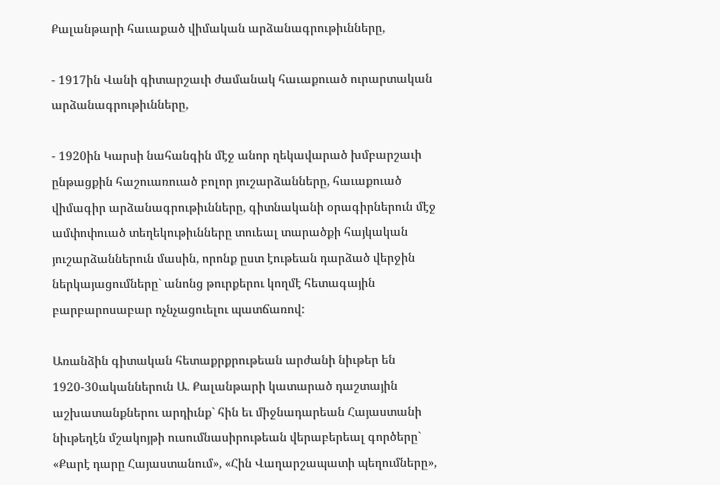Քալանթարի հաւաքած վիմական արձանագրութիւնները,

- 1917ին Վանի գիտարշաւի ժամանակ հաւաքուած ուրարտական արձանագրութիւնները,

- 1920ին Կարսի նահանգին մէջ անոր ղեկավարած խմբարշաւի ընթացքին հաշուառուած բոլոր յուշարձանները, հաւաքուած վիմագիր արձանագրութիւնները, գիտնականի օրագիրներուն մէջ ամփոփուած տեղեկութիւնները տուեալ տարածքի հայկական յուշարձաններուն մասին, որոնք ըստ էութեան դարձած վերջին ներկայացումները` անոնց թուրքերու կողմէ հետագային բարբարոսաբար ոչնչացուելու պատճառով:

Առանձին գիտական հետաքրքրութեան արժանի նիւթեր են 1920-30ականներուն Ա. Քալանթարի կատարած դաշտային աշխատանքներու արդիւնք` հին եւ միջնադարեան Հայաստանի նիւթեղէն մշակոյթի ուսումնասիրութեան վերաբերեալ գործերը` «Քարէ դարը Հայաստանում», «Հին Վաղարշապատի պեղումները»,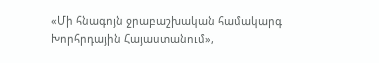«Մի հնագոյն ջրաբաշխական համակարգ Խորհրդային Հայաստանում»,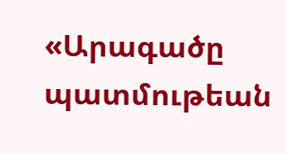«Արագածը պատմութեան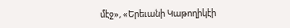մէջ», «Երեւանի Կաթողիկէի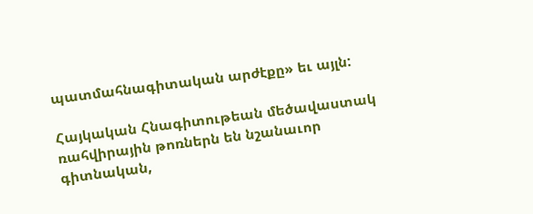պատմահնագիտական արժէքը» եւ այլն:

Հայկական Հնագիտութեան մեծավաստակ ռահվիրային թոռներն են նշանաւոր գիտնական,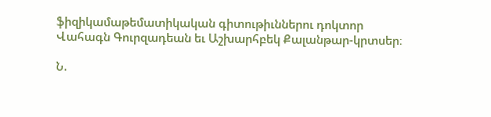ֆիզիկամաթեմատիկական գիտութիւններու դոկտոր Վահագն Գուրզադեան եւ Աշխարհբեկ Քալանթար-կրտսեր։

Ն.